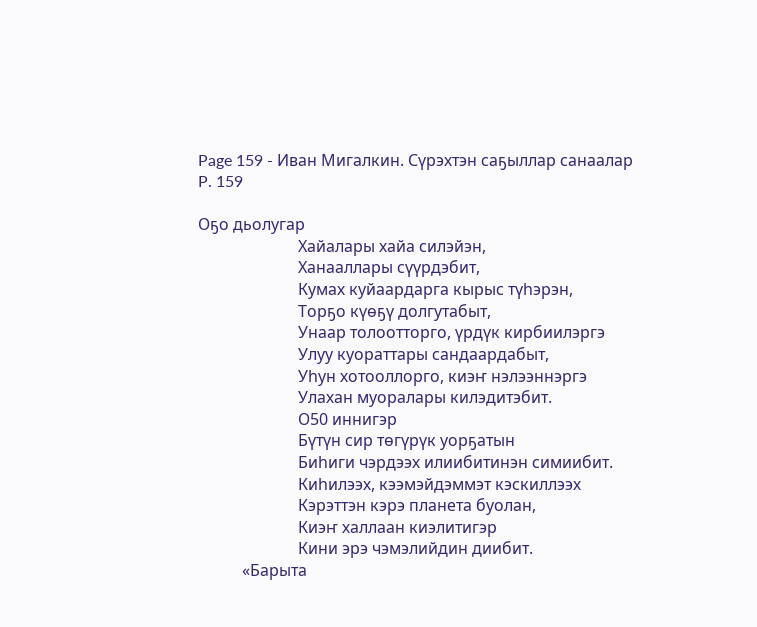Page 159 - Иван Мигалкин. Сүрэхтэн саҕыллар санаалар
P. 159

Оҕо дьолугар
                         Хайалары хайа силэйэн,
                         Ханааллары сүүрдэбит,
                         Кумах куйаардарга кырыс түһэрэн,
                         Торҕо күөҕү долгутабыт,
                         Унаар толоотторго, үрдүк кирбиилэргэ
                         Улуу куораттары сандаардабыт,
                         Уһун хотооллорго, киэҥ нэлээннэргэ
                         Улахан муоралары килэдитэбит.
                         О50 иннигэр
                         Бүтүн сир төгүрүк уорҕатын
                         Биһиги чэрдээх илиибитинэн симиибит.
                         Киһилээх, кээмэйдэммэт кэскиллээх
                         Кэрэттэн кэрэ планета буолан,
                         Киэҥ халлаан киэлитигэр
                         Кини эрэ чэмэлийдин диибит.
           «Барыта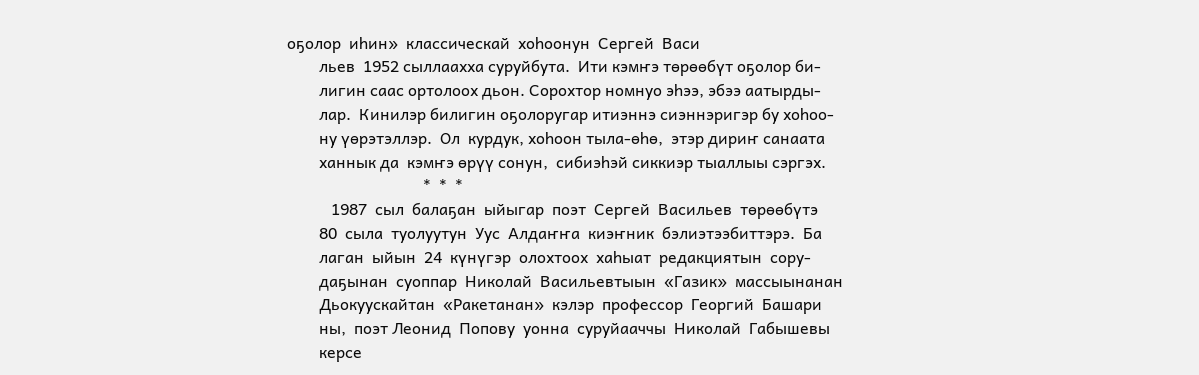оҕолор  иһин»  классическай  хоһоонун  Сергей  Васи
        льев  1952 сыллаахха суруйбута.  Ити кэмҥэ төрөөбүт оҕолор би-
        лигин саас ортолоох дьон. Сорохтор номнуо эһээ, эбээ аатырды-
        лар.  Кинилэр билигин оҕолоругар итиэннэ сиэннэригэр бу хоһоо-
        ну үөрэтэллэр.  Ол  курдук, хоһоон тыла-өһө,  этэр дириҥ санаата
        ханнык да  кэмҥэ өрүү сонун,  сибиэһэй сиккиэр тыаллыы сэргэх.
                                  *  *  *
           1987  сыл  балаҕан  ыйыгар  поэт  Сергей  Васильев  төрөөбүтэ
        80  сыла  туолуутун  Уус  Алдаҥҥа  киэҥник  бэлиэтээбиттэрэ.  Ба
        лаган  ыйын  24  күнүгэр  олохтоох  хаһыат  редакциятын  сору-
        даҕынан  суоппар  Николай  Васильевтыын  «Газик»  массыынанан
        Дьокуускайтан  «Ракетанан»  кэлэр  профессор  Георгий  Башари
        ны,  поэт Леонид  Попову  уонна  суруйааччы  Николай  Габышевы
        керсе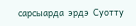сарсыарда  эрдэ  Суотту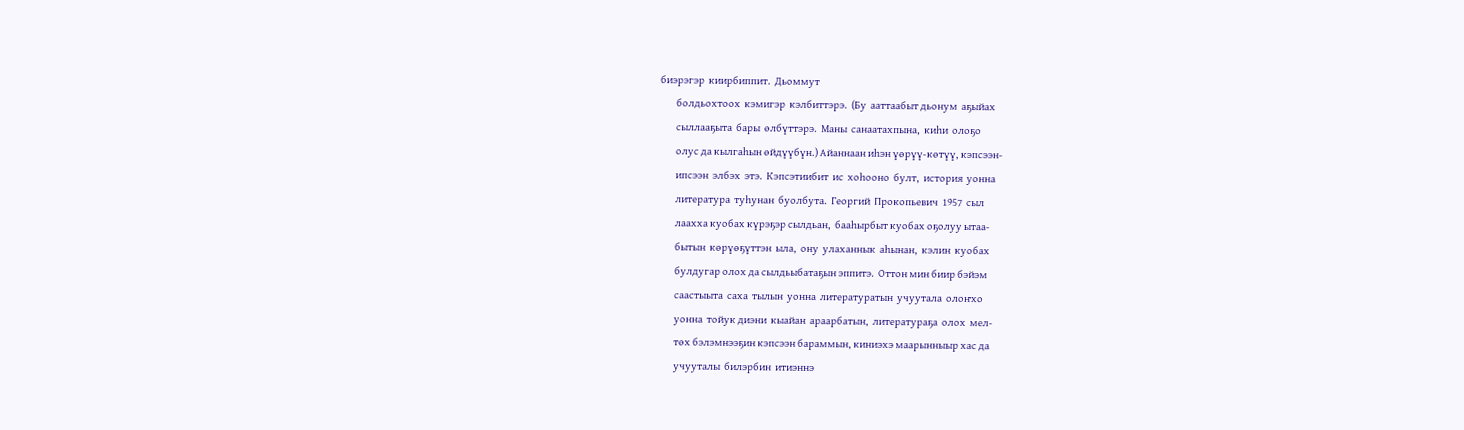биэрэгэр  киирбиппит.  Дьоммут
        болдьохтоох  кэмигэр  кэлбиттэрэ.  (Бу  ааттаабыт дьонум  аҕыйах
        сыллааҕыта  бары  өлбүттэрэ.  Маны  санаатахпына,  киһи  олоҕо
        олус да кылгаһын өйдүүбүн.) Айаннаан иһэн үөрүү-көтүү, кэпсээн-
        ипсээн  элбэх  этэ.  Кэпсэтиибит  ис  хоһооно  булт,  история  уонна
        литература  туһунан  буолбута.  Георгий  Прокопьевич  1957  сыл
        лаахха куобах күрэҕэр сылдьан,  бааһырбыт куобах оҕолуу ытаа-
        бытын  көрүөҕүттэн  ыла,  ону  улаханнык  аһынан,  кэлин  куобах
        булдугар олох да сылдьыбатаҕын эппитэ.  Оттон мин биир бэйэм
        саастыыта  саха  тылын  уонна  литературатын  учуутала  олоҥхо
        уонна  тойук диэни  кыайан  араарбатын,  литератураҕа  олох  мел-
        төх бэлэмнээҕин кэпсээн бараммын, киниэхэ маарынныыр хас да
        учууталы  билэрбин  итиэннэ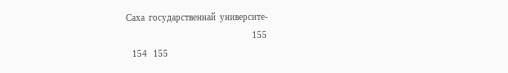Саха  государственнай  университе-
                                                               155
   154   155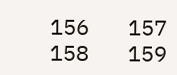156   157   158   159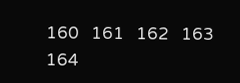160   161   162   163   164